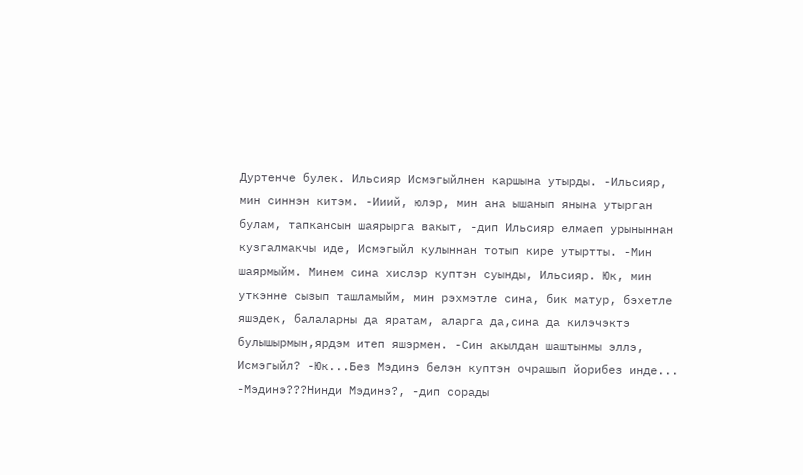Дуртенче булек. Ильсияр Исмэгыйлнен каршына утырды. -Ильсияр, мин синнэн китэм. -Ииий, юлэр, мин ана ышанып янына утырган булам, тапкансын шаярырга вакыт, -дип Ильсияр елмаеп урыныннан кузгалмакчы иде, Исмэгыйл кулыннан тотып кире утыртты. -Мин шаярмыйм. Минем сина хислэр куптэн суынды, Ильсияр. Юк, мин уткэнне сызып ташламыйм, мин рэхмэтле сина, бик матур, бэхетле яшэдек, балаларны да яратам, аларга да,сина да килэчэктэ булышырмын,ярдэм итеп яшэрмен. -Син акылдан шаштынмы эллэ, Исмэгыйл? -Юк...Без Мэдинэ белэн куптэн очрашып йорибез инде... -Мэдинэ???Нинди Мэдинэ?, -дип сорады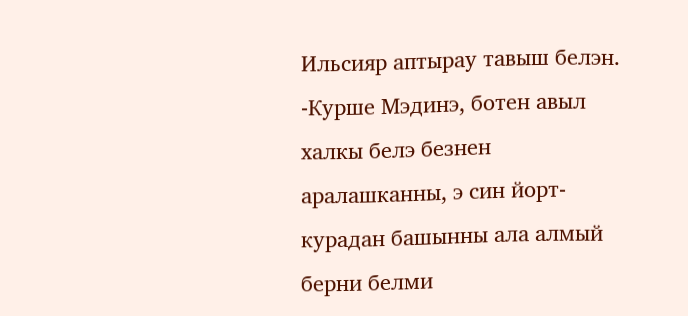Ильсияр аптырау тавыш белэн. -Курше Мэдинэ, ботен авыл халкы белэ безнен аралашканны, э син йорт-курадан башынны ала алмый берни белми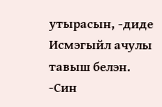утырасын, -диде Исмэгыйл ачулы тавыш белэн. -Син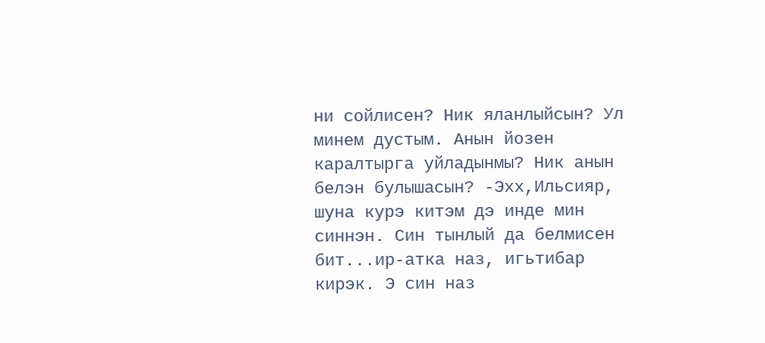ни сойлисен? Ник яланлыйсын? Ул минем дустым. Анын йозен каралтырга уйладынмы? Ник анын белэн булышасын? -Эхх,Ильсияр, шуна курэ китэм дэ инде мин синнэн. Син тынлый да белмисен бит...ир-атка наз, игьтибар кирэк. Э син наз